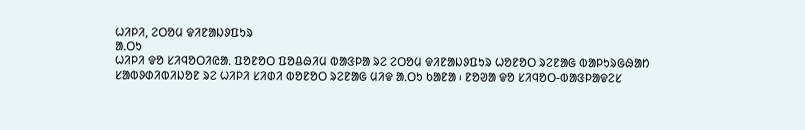ᱦᱤᱞᱤ, ᱮᱛᱚᱢ ᱫᱤᱱᱟᱡᱽᱯᱩᱨ
ᱟᱹᱛᱩ
ᱦᱤᱞᱤ ᱫᱚ ᱥᱤᱧᱚᱛᱤᱭᱟᱹ ᱯᱚᱱᱚᱛ ᱯᱚᱪᱷᱤᱢ ᱵᱟᱝᱞᱟ ᱨᱮ ᱮᱛᱚᱢ ᱫᱤᱱᱟᱡᱽᱯᱩᱨ ᱦᱚᱱᱚᱛ ᱨᱮᱱᱟᱜ ᱵᱟᱞᱩᱨᱜᱷᱟᱴ ᱥᱟᱵᱽᱰᱤᱵᱤᱡᱚᱱ ᱨᱮ ᱦᱤᱞᱤ ᱥᱤᱰᱤ ᱵᱚᱱᱚᱛ ᱨᱮᱱᱟᱜ ᱢᱤᱫ ᱟᱹᱛᱩ ᱠᱟᱱᱟ ᱾ ᱱᱚᱣᱟ ᱫᱚ ᱥᱤᱧᱚᱛ-ᱵᱟᱝᱞᱟᱫᱮᱥ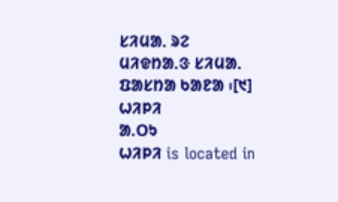ᱥᱤᱢᱟᱹ ᱨᱮ ᱢᱤᱫᱴᱟᱹᱝ ᱥᱤᱢᱟᱹ ᱯᱟᱥᱴᱟ ᱠᱟᱱᱟ ᱾[᱑]
ᱦᱤᱞᱤ
ᱟᱹᱛᱩ
ᱦᱤᱞᱤ is located in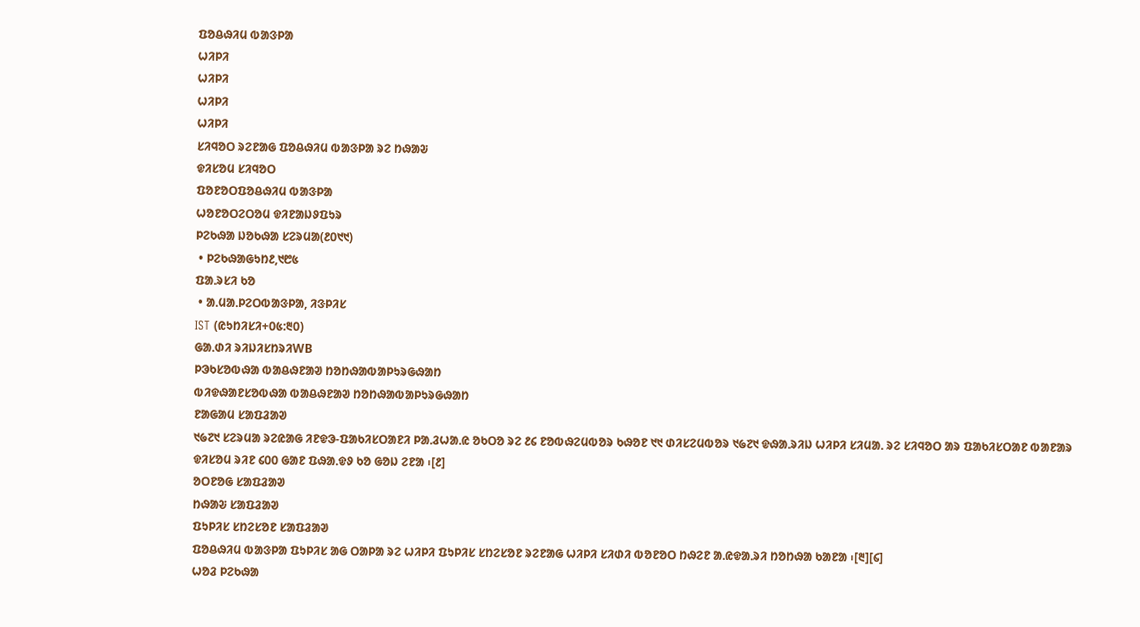ᱯᱚᱪᱷᱤᱢ ᱵᱟᱝᱞᱟ
ᱦᱤᱞᱤ
ᱦᱤᱞᱤ
ᱦᱤᱞᱤ
ᱦᱤᱞᱤ
ᱥᱤᱧᱚᱛ ᱨᱮᱱᱟᱜ ᱯᱚᱪᱷᱤᱢ ᱵᱟᱝᱞᱟ ᱨᱮ ᱴᱷᱟᱶ
ᱫᱤᱥᱚᱢ ᱥᱤᱧᱚᱛ
ᱯᱚᱱᱚᱛᱯᱚᱪᱷᱤᱢ ᱵᱟᱝᱞᱟ
ᱦᱚᱱᱚᱛᱮᱛᱚᱢ ᱫᱤᱱᱟᱡᱽᱯᱩᱨ
ᱞᱮᱠᱷᱟ ᱡᱚᱠᱷᱟ ᱥᱮᱨᱢᱟ(᱒᱐᱑᱑)
 • ᱞᱮᱠᱷᱟᱜᱩᱴ᱒,᱑᱘᱕
ᱯᱟᱹᱨᱥᱤ ᱠᱚ
 • ᱟᱹᱢᱟᱹᱞᱮᱛᱵᱟᱝᱞᱟ, ᱤᱝᱞᱤᱥ
IST (ᱭᱩᱴᱤᱥᱤ+᱐᱕:᱓᱐)
ᱜᱟᱹᱰᱤ ᱨᱤᱡᱤᱥᱴᱨᱤWB
ᱞᱳᱠᱥᱚᱵᱷᱟ ᱵᱟᱪᱷᱱᱟᱣ ᱴᱚᱴᱷᱟᱵᱟᱞᱩᱨᱜᱷᱟᱴ
ᱵᱤᱫᱷᱟᱱᱥᱚᱵᱷᱟ ᱵᱟᱪᱷᱱᱟᱣ ᱴᱚᱴᱷᱟᱵᱟᱞᱩᱨᱜᱷᱟᱴ
ᱱᱟᱜᱟᱢ ᱥᱟᱯᱲᱟᱣ
᱑᱙᱗᱑ ᱥᱮᱨᱢᱟ ᱨᱮᱭᱟᱜ ᱤᱱᱫᱳ-ᱯᱟᱠᱤᱥᱛᱟᱱᱤ ᱞᱟᱹᱲᱦᱟᱹᱭ ᱚᱠᱛᱚ ᱨᱮ ᱒᱔ ᱱᱚᱵᱷᱮᱢᱵᱚᱨ ᱠᱷᱚᱱ ᱑᱑ ᱰᱤᱥᱮᱢᱵᱚᱨ ᱑᱙᱗᱑ ᱫᱷᱟᱹᱨᱤᱡ ᱦᱤᱞᱤ ᱥᱤᱢᱟᱹ ᱨᱮ ᱥᱤᱧᱚᱛ ᱟᱨ ᱯᱟᱠᱤᱥᱛᱟᱱ ᱵᱟᱱᱟᱨ ᱫᱤᱥᱚᱢ ᱨᱤᱱ ᱔᱐᱐ ᱜᱟᱱ ᱯᱷᱟᱹᱫᱽ ᱠᱚ ᱜᱚᱡ ᱮᱱᱟ ᱾[᱒]
ᱚᱛᱱᱚᱜ ᱥᱟᱯᱲᱟᱣ
ᱴᱷᱟᱶ ᱥᱟᱯᱲᱟᱣ
ᱯᱩᱞᱤᱥ ᱥᱴᱮᱥᱚᱱ ᱥᱟᱯᱲᱟᱣ
ᱯᱚᱪᱷᱤᱢ ᱵᱟᱝᱞᱟ ᱯᱩᱞᱤᱥ ᱟᱜ ᱛᱟᱞᱟ ᱨᱮ ᱦᱤᱞᱤ ᱯᱩᱞᱤᱥ ᱥᱴᱮᱥᱚᱱ ᱨᱮᱱᱟᱜ ᱦᱤᱞᱤ ᱥᱤᱰᱤ ᱵᱚᱱᱚᱛ ᱴᱷᱮᱱ ᱟᱹᱭᱫᱟᱹᱨᱤ ᱴᱚᱴᱷᱟ ᱠᱟᱱᱟ ᱾[᱓][᱔]
ᱦᱚᱲ ᱞᱮᱠᱷᱟ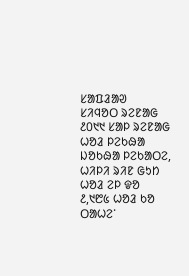ᱥᱟᱯᱲᱟᱣ
ᱥᱤᱧᱚᱛ ᱨᱮᱱᱟᱜ ᱒᱐᱑᱑ ᱥᱟᱞ ᱨᱮᱱᱟᱜ ᱦᱚᱲ ᱞᱮᱠᱷᱟ ᱡᱚᱠᱷᱟ ᱞᱮᱠᱟᱛᱮ, ᱦᱤᱞᱤ ᱨᱤᱱ ᱜᱩᱴ ᱦᱚᱲ ᱮᱞ ᱫᱚ ᱒,᱑᱘᱕ ᱦᱚᱲ ᱠᱚ ᱛᱟᱦᱮᱸ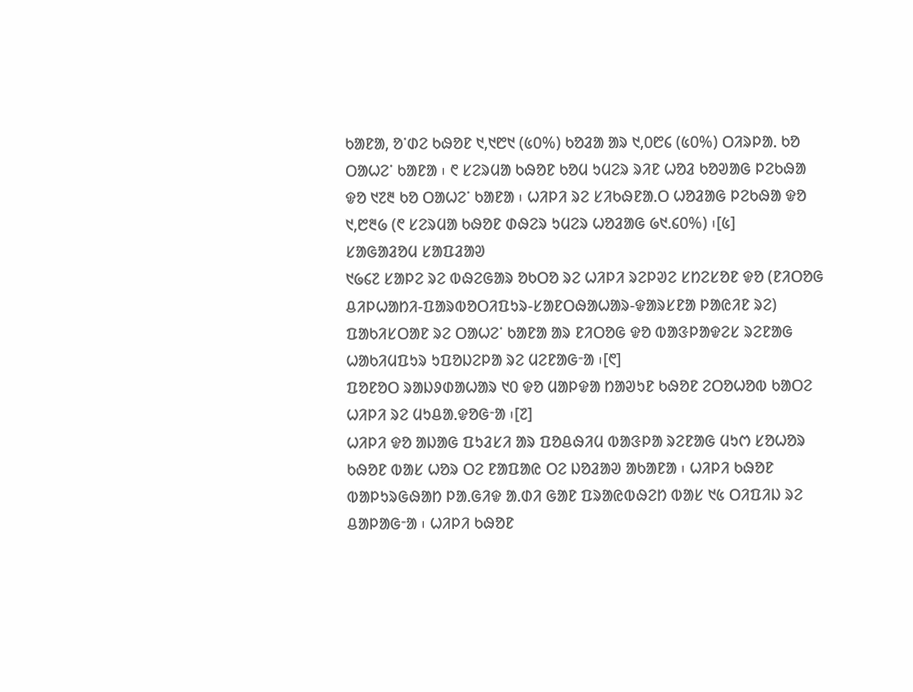ᱠᱟᱱᱟ, ᱚᱸᱰᱮ ᱠᱷᱚᱱ ᱑,᱑᱘᱑ (᱕᱐%) ᱠᱚᱲᱟ ᱟᱨ ᱑,᱐᱘᱔ (᱕᱐%) ᱛᱤᱨᱞᱟᱹ ᱠᱚ ᱛᱟᱦᱮᱸ ᱠᱟᱱᱟ ᱾ ᱖ ᱥᱮᱨᱢᱟ ᱠᱷᱚᱱ ᱠᱚᱢ ᱩᱢᱮᱨ ᱨᱤᱱ ᱦᱚᱲ ᱠᱚᱣᱟᱜ ᱞᱮᱠᱷᱟ ᱫᱚ ᱑᱗᱓ ᱠᱚ ᱛᱟᱦᱮᱸ ᱠᱟᱱᱟ ᱾ ᱦᱤᱞᱤ ᱨᱮ ᱥᱤᱠᱷᱱᱟᱹᱛ ᱦᱚᱲᱟᱜ ᱞᱮᱠᱷᱟ ᱫᱚ ᱑,᱘᱓᱙ (᱖ ᱥᱮᱨᱢᱟ ᱠᱷᱚᱱ ᱰᱷᱮᱨ ᱩᱢᱮᱨ ᱦᱚᱲᱟᱜ ᱙᱑.᱔᱐%) ᱾[᱕]
ᱥᱟᱜᱟᱲᱚᱢ ᱥᱟᱯᱲᱟᱣ
᱑᱙᱔᱗ ᱥᱟᱞᱮ ᱨᱮ ᱵᱷᱮᱜᱟᱨ ᱚᱠᱛᱚ ᱨᱮ ᱦᱤᱞᱤ ᱨᱮᱞᱣᱮ ᱥᱴᱮᱥᱚᱱ ᱫᱚ (ᱱᱤᱛᱚᱜ ᱪᱤᱞᱦᱟᱴᱤ-ᱯᱟᱨᱵᱚᱛᱤᱯᱩᱨ-ᱥᱟᱱᱛᱷᱟᱦᱟᱨ-ᱫᱟᱨᱥᱱᱟ ᱞᱟᱭᱤᱱ ᱨᱮ) ᱯᱟᱠᱤᱥᱛᱟᱱ ᱨᱮ ᱛᱟᱦᱮᱸ ᱠᱟᱱᱟ ᱟᱨ ᱱᱤᱛᱚᱜ ᱫᱚ ᱵᱟᱝᱞᱟᱫᱮᱥ ᱨᱮᱱᱟᱜ ᱦᱟᱠᱤᱢᱯᱩᱨ ᱩᱯᱚᱡᱮᱞᱟ ᱨᱮ ᱢᱮᱱᱟᱜᱼᱟ ᱾[᱖]
ᱯᱚᱱᱚᱛ ᱨᱟᱡᱽᱰᱟᱦᱟᱨ ᱑᱐ ᱫᱚ ᱢᱟᱞᱫᱟ ᱴᱟᱣᱩᱱ ᱠᱷᱚᱱ ᱮᱛᱚᱦᱚᱵ ᱠᱟᱛᱮ ᱦᱤᱞᱤ ᱨᱮ ᱢᱩᱪᱟᱹᱫᱚᱜᱼᱟ ᱾[᱗]
ᱦᱤᱞᱤ ᱫᱚ ᱟᱡᱟᱜ ᱯᱩᱲᱥᱤ ᱟᱨ ᱯᱚᱪᱷᱤᱢ ᱵᱟᱝᱞᱟ ᱨᱮᱱᱟᱜ ᱢᱩᱬ ᱥᱚᱦᱚᱨ ᱠᱷᱚᱱ ᱵᱟᱥ ᱦᱚᱨ ᱛᱮ ᱱᱟᱯᱟᱭ ᱛᱮ ᱡᱚᱲᱟᱣ ᱟᱠᱟᱱᱟ ᱾ ᱦᱤᱞᱤ ᱠᱷᱚᱱ ᱵᱟᱞᱩᱨᱜᱷᱟᱴ ᱞᱟᱹᱜᱤᱫ ᱟᱹᱰᱤ ᱜᱟᱱ ᱯᱨᱟᱭᱵᱷᱮᱴ ᱵᱟᱥ ᱑᱕ ᱛᱤᱯᱤᱡ ᱨᱮ ᱪᱟᱞᱟᱜᱼᱟ ᱾ ᱦᱤᱞᱤ ᱠᱷᱚᱱ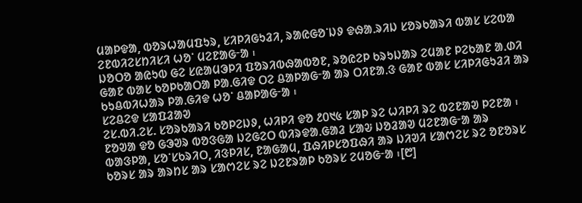ᱢᱟᱞᱫᱟ, ᱵᱚᱨᱦᱟᱢᱯᱩᱨ, ᱥᱤᱞᱤᱜᱩᱲᱤ, ᱨᱟᱭᱜᱚᱸᱡᱽ ᱫᱷᱟᱹᱨᱤᱡ ᱥᱚᱨᱠᱟᱨᱤ ᱵᱟᱥ ᱥᱮᱵᱟ ᱮᱱᱵᱤᱮᱥᱴᱤᱥᱤ ᱦᱚᱸ ᱢᱮᱱᱟᱜᱼᱟ ᱾
ᱡᱚᱛᱚ ᱟᱭᱩᱵ ᱜᱮ ᱥᱭᱟᱢᱳᱞᱤ ᱯᱚᱨᱤᱵᱷᱟᱵᱚᱱ, ᱨᱚᱭᱮᱞ ᱠᱨᱩᱡᱟᱨ ᱮᱢᱟᱱ ᱞᱮᱠᱟᱱ ᱟᱹᱰᱤ ᱜᱟᱱ ᱵᱟᱥ ᱠᱚᱞᱠᱟᱛᱟ ᱞᱟᱹᱜᱤᱫ ᱛᱮ ᱪᱟᱞᱟᱜᱼᱟ ᱟᱨ ᱛᱤᱱᱟᱹᱝ ᱜᱟᱱ ᱵᱟᱥ ᱥᱤᱞᱤᱜᱩᱲᱤ ᱟᱨ ᱠᱩᱪᱵᱤᱦᱟᱨ ᱞᱟᱹᱜᱤᱫ ᱦᱚᱸ ᱪᱟᱞᱟᱜᱼᱟ ᱾
ᱥᱮᱪᱮᱫ ᱥᱟᱯᱲᱟᱣ
ᱮᱥ.ᱵᱤ.ᱮᱥ. ᱥᱚᱨᱠᱟᱨᱤ ᱠᱚᱞᱮᱡᱽ, ᱦᱤᱞᱤ ᱫᱚ ᱒᱐᱑᱕ ᱥᱟᱞ ᱨᱮ ᱦᱤᱞᱤ ᱨᱮ ᱵᱮᱱᱟᱣ ᱞᱮᱱᱟ ᱾ ᱱᱚᱣᱟ ᱫᱚ ᱜᱳᱣᱨ ᱵᱚᱝᱜᱟ ᱡᱮᱜᱮᱛ ᱵᱤᱨᱫᱟᱹᱜᱟᱲ ᱥᱟᱶ ᱡᱚᱲᱟᱣ ᱢᱮᱱᱟᱜᱼᱟ ᱟᱨ ᱵᱟᱝᱞᱟ, ᱥᱚᱸᱥᱠᱨᱤᱛ, ᱤᱝᱞᱤᱥ, ᱱᱟᱜᱟᱢ, ᱯᱷᱤᱞᱥᱚᱯᱷᱤ ᱟᱨ ᱡᱤᱣᱤ ᱥᱟᱬᱮᱥ ᱨᱮ ᱚᱱᱚᱨᱥ ᱠᱚᱨᱥ ᱟᱨ ᱟᱨᱴᱥ ᱟᱨ ᱥᱟᱬᱮᱥ ᱨᱮ ᱡᱮᱱᱨᱟᱞ ᱠᱚᱨᱥ ᱮᱢᱚᱜᱼᱟ ᱾[᱘]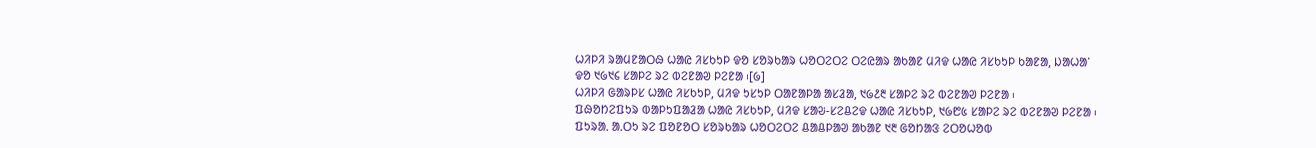ᱦᱤᱞᱤ ᱨᱟᱢᱱᱟᱛᱷ ᱦᱟᱭ ᱤᱥᱠᱩᱞ ᱫᱚ ᱥᱚᱨᱠᱟᱨ ᱦᱚᱛᱮᱛᱮ ᱛᱮᱭᱟᱨ ᱟᱠᱟᱱ ᱢᱤᱫ ᱦᱟᱭ ᱤᱥᱠᱩᱞ ᱠᱟᱱᱟ, ᱡᱟᱦᱟᱸ ᱫᱚ ᱑᱙᱑᱔ ᱥᱟᱞᱮ ᱨᱮ ᱵᱮᱱᱟᱣ ᱞᱮᱱᱟ ᱾[᱙]
ᱦᱤᱞᱤ ᱜᱟᱨᱞᱥ ᱦᱟᱭ ᱤᱥᱠᱩᱞ, ᱢᱤᱫ ᱩᱥᱩᱞ ᱛᱟᱱᱟᱞᱟ ᱟᱥᱲᱟ, ᱑᱙᱒᱓ ᱥᱟᱞᱮ ᱨᱮ ᱵᱮᱱᱟᱣ ᱞᱮᱱᱟ ᱾
ᱯᱷᱚᱴᱮᱯᱩᱨ ᱵᱟᱞᱩᱯᱟᱲᱟ ᱦᱟᱭ ᱤᱥᱠᱩᱞ, ᱢᱤᱫ ᱥᱟᱶ-ᱥᱮᱪᱮᱫ ᱦᱟᱭ ᱤᱥᱠᱩᱞ, ᱑᱙᱘᱕ ᱥᱟᱞᱮ ᱨᱮ ᱵᱮᱱᱟᱣ ᱞᱮᱱᱟ ᱾
ᱯᱩᱨᱟᱹ ᱟᱹᱛᱩ ᱨᱮ ᱯᱚᱱᱚᱛ ᱥᱚᱨᱠᱟᱨ ᱦᱚᱛᱮᱛᱮ ᱪᱟᱪᱞᱟᱣ ᱟᱠᱟᱱ ᱑᱓ ᱜᱚᱴᱟᱝ ᱮᱛᱚᱦᱚᱵ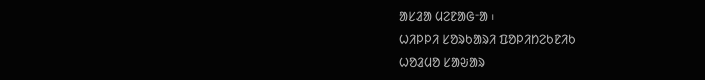ᱟᱥᱲᱟ ᱢᱮᱱᱟᱜᱼᱟ ᱾
ᱦᱤᱞᱞᱤ ᱥᱚᱨᱠᱟᱨᱤ ᱯᱚᱞᱤᱴᱮᱠᱱᱤᱠ
ᱦᱚᱲᱢᱚ ᱥᱟᱶᱟᱨ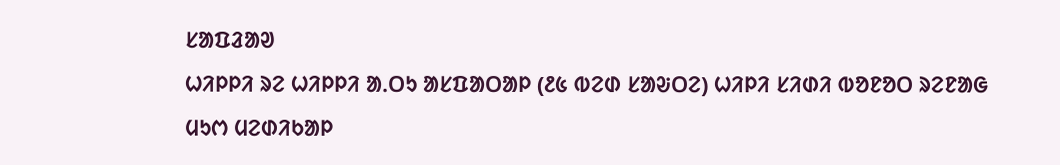ᱥᱟᱯᱲᱟᱣ
ᱦᱤᱞᱞᱤ ᱨᱮ ᱦᱤᱞᱞᱤ ᱟᱹᱛᱩ ᱟᱥᱯᱟᱛᱟᱞ (᱒᱕ ᱵᱮᱰ ᱥᱟᱶᱛᱮ) ᱦᱤᱞᱤ ᱥᱤᱰᱤ ᱵᱚᱱᱚᱛ ᱨᱮᱱᱟᱜ ᱢᱩᱬ ᱢᱮᱰᱤᱠᱟᱞ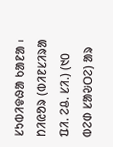ᱥᱩᱵᱤᱫᱷᱟ ᱠᱟᱱᱟ ᱾ ᱴᱤᱭᱚᱨ (ᱵᱤᱱᱥᱤᱨᱟ ᱯᱤ. ᱮᱪ. ᱥᱤ.) (᱑᱐ ᱵᱮᱰ ᱥᱟᱶᱛᱮ) ᱟᱨ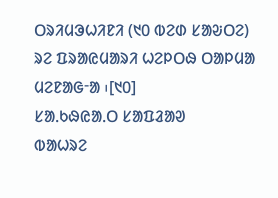ᱛᱨᱤᱢᱳᱦᱤᱱᱤ (᱑᱐ ᱵᱮᱰ ᱥᱟᱶᱛᱮ) ᱨᱮ ᱯᱨᱟᱭᱢᱟᱨᱤ ᱦᱮᱞᱛᱷ ᱛᱟᱞᱢᱟ ᱢᱮᱱᱟᱜᱼᱟ ᱾[᱑᱐]
ᱥᱟᱹᱠᱷᱭᱟᱹᱛ ᱥᱟᱯᱲᱟᱣ
ᱵᱟᱦᱨᱮ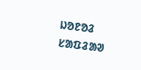ᱡᱚᱱᱚᱲ ᱥᱟᱯᱲᱟᱣ